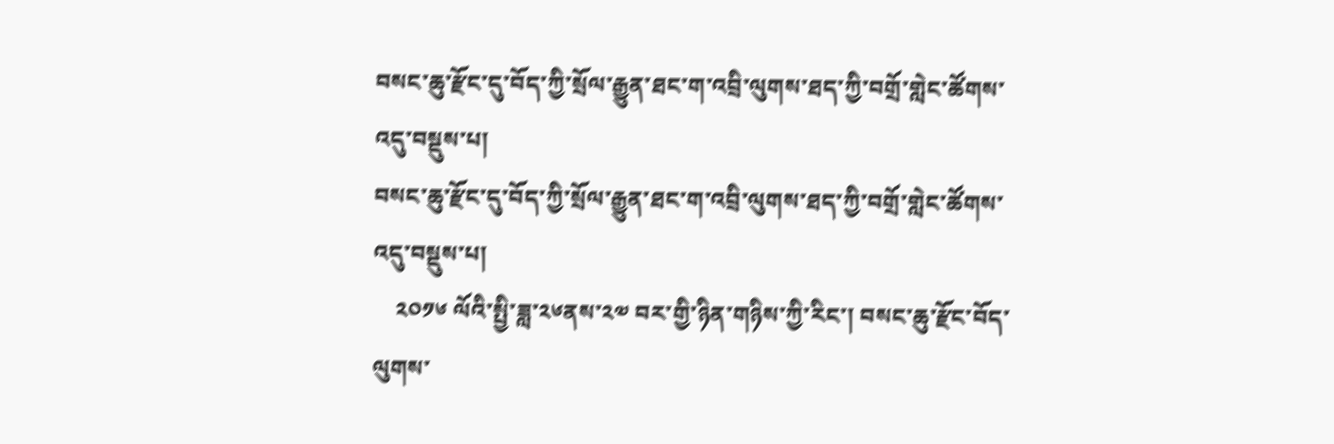བསང་ཆུ་རྫོང་དུ་བོད་ཀྱི་སྲོལ་རྒྱུན་ཐང་ག་འབྲི་ལུགས་ཐད་ཀྱི་བགྲོ་གླེང་ཚོགས་འདུ་བསྡུས་པ།
བསང་ཆུ་རྫོང་དུ་བོད་ཀྱི་སྲོལ་རྒྱུན་ཐང་ག་འབྲི་ལུགས་ཐད་ཀྱི་བགྲོ་གླེང་ཚོགས་འདུ་བསྡུས་པ།
    ༢༠༡༦ ལོའི་སྤྱི་ཟླ་༢༦ནས་༢༧ བར་གྱི་ཉིན་གཉིས་ཀྱི་རིང་། བསང་ཆུ་རྫོང་བོད་ལུགས་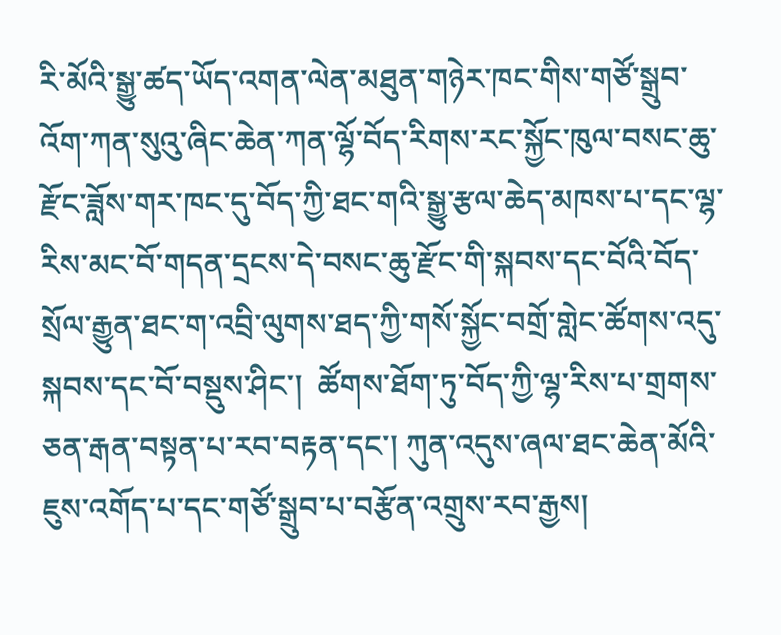རི་མོའི་སྒྱུ་ཚད་ཡོད་འགན་ལེན་མཐུན་གཉེར་ཁང་གིས་གཙོ་སྒྲུབ་འོག་ཀན་སུའུ་ཞིང་ཆེན་ཀན་ལྷོ་བོད་རིགས་རང་སྐྱོང་ཁུལ་བསང་ཆུ་རྫོང་ཟློས་གར་ཁང་དུ་བོད་ཀྱི་ཐང་གའི་སྒྱུ་རྩལ་ཆེད་མཁས་པ་དང་ལྷ་རིས་མང་བོ་གདན་དྲངས་དེ་བསང་ཆུ་རྫོང་གི་སྐབས་དང་བོའི་བོད་སྲོལ་རྒྱུན་ཐང་ག་འབྲི་ལུགས་ཐད་ཀྱི་གསོ་སྐྱོང་བགྲོ་གླེང་ཚོགས་འདུ་སྐབས་དང་བོ་བསྡུས་ཤིང་།  ཚོགས་ཐོག་ཏུ་བོད་ཀྱི་ལྷ་རིས་པ་གྲགས་ཅན་རྒན་བསྟན་པ་རབ་བརྟན་དང་། ཀུན་འདུས་ཞལ་ཐང་ཆེན་མོའི་ཇུས་འགོད་པ་དང་གཙོ་སྒྲུབ་པ་བརྩོན་འགྲུས་རབ་རྒྱས།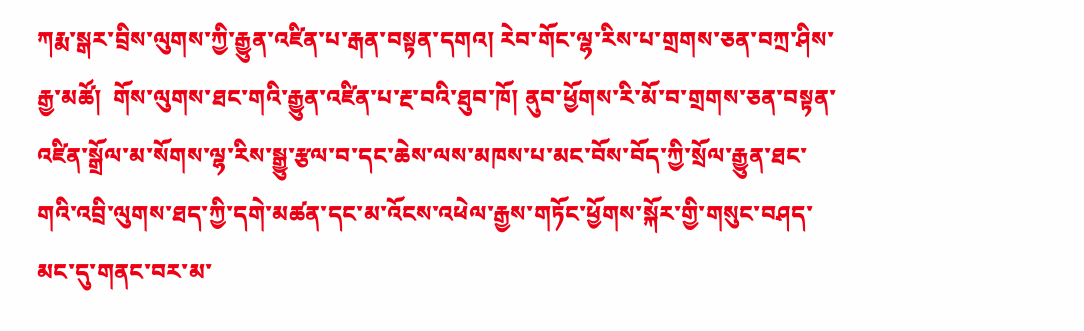ཀརྨ་སྒར་བྲིས་ལུགས་ཀྱི་རྒྱུན་འཛིན་པ་རྒན་བསྟན་དགའ། རེབ་གོང་ལྷ་རིས་པ་གྲགས་ཅན་བཀྲ་ཤིས་རྒྱ་མཚོ།  གོས་ལུགས་ཐང་གའི་རྒྱུན་འཛིན་པ་རྔ་བའི་ཐུབ་ཁོ། ནུབ་ཕྱོགས་རི་མོ་བ་གྲགས་ཅན་བསྟན་འཛིན་སྒྲོལ་མ་སོགས་ལྷ་རིས་སྒྱུ་རྩལ་བ་དང་ཆེས་ལས་མཁས་པ་མང་བོས་བོད་ཀྱི་སྲོལ་རྒྱུན་ཐང་གའི་འབྲི་ལུགས་ཐད་ཀྱི་དགེ་མཚན་དང་མ་འོངས་འཕེལ་རྒྱས་གཏོང་ཕྱོགས་སྐོར་གྱི་གསུང་བཤད་མང་དུ་གནང་བར་མ་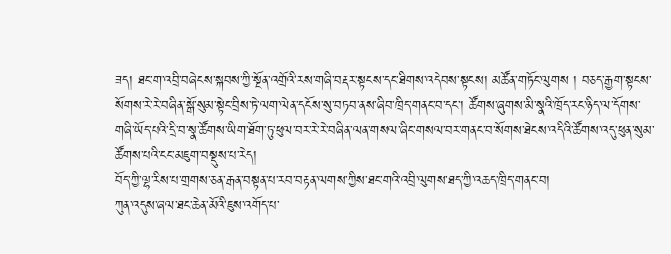ཟད། ཐང་ག་འབྲི་བཞེངས་སྐབས་ཀྱི་སྔོན་འགྲོའི་རས་གཞི་བརྡར་སྟངས་དང་ཐིགས་འདེབས་སྟངས། མཚོན་གཏོང་ལུགས ། བཅད་རྒྱག་སྟངས་སོགས་རེ་རེ་བཞིན་སྒོ་སུམ་སྟེང་བྲིས་ཏེ་ལག་ལེན་དངོས་སུ་བཏབ་ནས་ཞིབ་ཁྲིད་གནང་བ་དང་། ཚོགས་ཞུགས་མི་སྣའི་ཁྲོད་རང་ཉིད་ལ་དོགས་གཞི་ཡོད་པའི་དྲི་བ་སྣ་ཚོགས་ཡིག་ཐོག་ཏུ་ཕུལ་བར་རེ་རེ་བཞིན་ལན་གསལ་ཞིང་གསལ་བར་གནང་བ་སོགས་ཐེངས་འདིའི་ཚོགས་འདུ་ཕུན་སུམ་ཚོགས་པའི་ངང་མཇུག་བསྡུས་པ་རེད།
བོད་ཀྱི་ལྷ་རིས་པ་གྲགས་ཅན་རྒན་བསྟན་པ་རབ་བརྟན་ལགས་ཀྱིས་ཐང་གའི་འབྲི་ལུགས་ཐད་ཀྱི་འཆད་ཁྲིད་གནང་བ།
ཀུན་འདུས་ཞལ་ཐང་ཆེན་མོའི་ཇུས་འགོད་པ་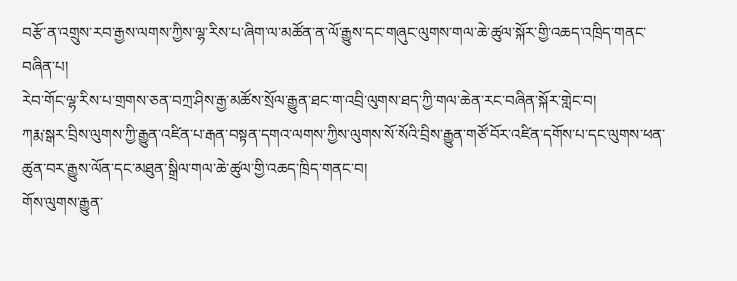བརྩོ་ན་འགྲུས་རབ་རྒྱས་ལགས་ཀྱིས་ལྷ་རིས་པ་ཞིག་ལ་མཚོན་ན་ལོ་རྒྱུས་དང་གཞུང་ལུགས་གལ་ཆེ་ཚུལ་སྐོར་གྱི་འཆད་འཁྲིད་གནང་བཞིན་པ།
རེབ་གོང་ལྷ་རིས་པ་གྲགས་ཅན་བཀྲ་ཤིས་རྒྱ་མཚོས་སྲོལ་རྒྱུན་ཐང་ག་འབྲི་ལུགས་ཐད་ཀྱི་གལ་ཆེན་རང་བཞིན་སྐོར་གླེང་བ།
ཀརྨ་སྒར་བྲིས་ལུགས་ཀྱི་རྒྱུན་འཛིན་པ་རྒན་བསྟན་དགའ་ལགས་ཀྱིས་ལུགས་སོ་སོའི་བྲིས་རྒྱུན་གཙོ་བོར་འཛིན་དགོས་པ་དང་ལུགས་ཕན་ཚུན་བར་རྒྱུས་ལོན་དང་མཐུན་སྒྲིལ་གལ་ཆེ་ཚུལ་གྱི་འཆད་ཁྲིད་གནང་བ།
གོས་ལུགས་རྒྱུན་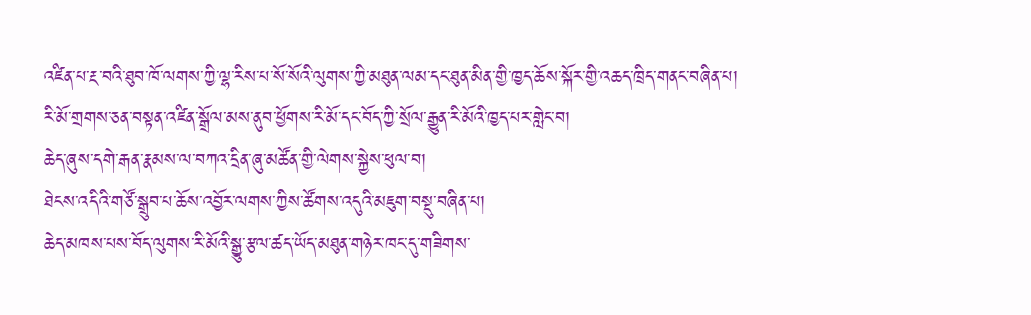འཛིན་པ་རྔ་བའི་ཐུབ་ཁོ་ལགས་ཀྱི་ལྷ་རིས་པ་སོ་སོའི་ལུགས་ཀྱི་མཐུན་ལམ་དང་ཐུན་མིན་གྱི་ཁྱད་ཆོས་སྐོར་གྱི་འཆད་ཁྲིད་གནང་བཞིན་པ།
རི་མོ་གྲགས་ཅན་བསྟན་འཛིན་སྒྲོལ་མས་ནུབ་ཕྱོགས་རི་མོ་དང་བོད་ཀྱི་སྲོལ་རྒྱུན་རི་མོའི་ཁྱད་པར་གླེང་བ།
ཆེད་ཞུས་དགེ་རྒན་རྣམས་ལ་བཀའ་དྲིན་ཞུ་མཚོན་གྱི་ལེགས་སྐྱེས་ཕུལ་བ།
ཐེངས་འདིའི་གཙོ་སྒྲུབ་པ་ཆོས་འབྱོར་ལགས་ཀྱིས་ཚོགས་འདུའི་མཇུག་བསྡུ་བཞིན་པ།
ཆེད་མཁས་པས་བོད་ལུགས་རི་མོའི་སྒྱུ་རྩལ་ཚད་ཡོད་མཐུན་གཉེར་ཁང་དུ་གཟིགས་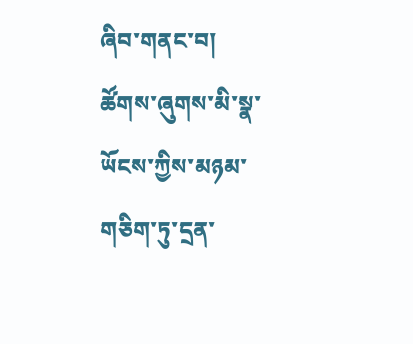ཞིབ་གནང་བ།
ཚོགས་ཞུགས་མི་སྣ་ཡོངས་ཀྱིས་མཉམ་གཅིག་ཏུ་དྲན་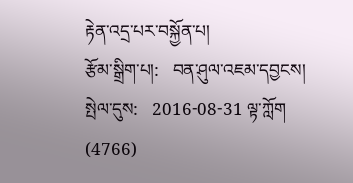རྟེན་འདྲ་པར་བསྐྱོན་པ།
རྩོམ་སྒྲིག་པ།:   བན་ཤུལ་འཇམ་དབྱངས། སྤེལ་དུས:   2016-08-31 ལྟ་ཀློག (4766)